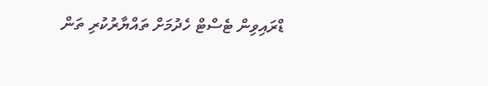ޑްރައިވިން ޓެސްޓް ހެދުމަށް ތައްޔާރުކުރި ތަން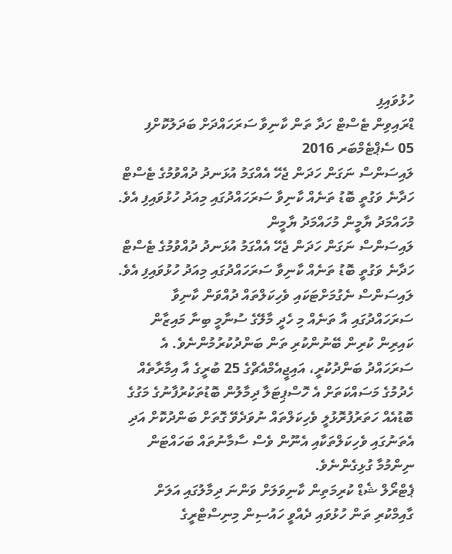ހުޅުވައިފި
ޑްރައިވިން ޓެސްޓް ހަދާ ތަން ކާނިވާ ސަރަހައްދަށް ބަދަލުކޮށްފި
05 ސެޕްޓެމްބަރ 2016
ލައިސަންސް ނަގަން ހަދަން ޖެހޭ އެއްގަމު އުޅަނދު ދުއްވުމުގެ ޓެސްޓް ހަދާނެ ވަގުތީ ބޮޑު ތަނެއް ކާނިވާ ސަރަހައްދުގައި މިއަދު ހުޅުވައިފި އެވެ.
މުހައްމަދު ޔާމީން މުހައްމަދު ޔާމީން
ލައިސަންސް ނަގަން ހަދަން ޖެހޭ އެއްގަމު އުޅަނދު ދުއްވުމުގެ ޓެސްޓް ހަދާނެ ވަގުތީ ބޮޑު ތަނެއް ކާނިވާ ސަރަހައްދުގައި މިއަދު ހުޅުވައިފި އެވެ.
ލައިސަންސް ނެގުމަށްޓަކައި ވެހިކަލްތައް ދުއްވަން ކާނިވާ ސަރަހައްދުގައި އާ ތަނެއް މި ހެދީ މާލޭގެ ސުނާމީ ބިނާ މައިޒާން ކައިރިން ކުރިން ބޭނުންކުރި ތަން ބަންދުކުރުމުންނެވެ. އެ ސަރަހައްދު ބަންދުކުރީ، އައިޖީއެމްއެޗްގެ 25 ބުރީގެ އާ އިމާރާތެއް ހެދުމުގެ މަސައްކަތަށް އެ ހޮސްޕިޓަލާ ދިމާލުން ބޮޑުތަކުރުފާނުގެ މަގުގެ ބޮޑުއެއް ހަތަރުފުރޮޅުލީ ވެހިކަލްތައް ނުވަދެވޭ ގޮތަށް ބަންދުކޮށް އަދި އެތަނުގައި ވެހިކަލްތަކާއި އެނޫން ވެސް ސާމާނުތައް ބަހައްޓަން ނިންމުމާ ގުޅިގެންނެވެ.
ޕެޓްރޯލް ޝެޑް ކުރިމަތިން ކާނިވަލަށް ވަންނަ ދިމާލުގައި އަލަށް ގާއިމްކުރި ތަން ހުޅުވައި ދެއްވީ ހައުސިން މިނިސްޓްރީގެ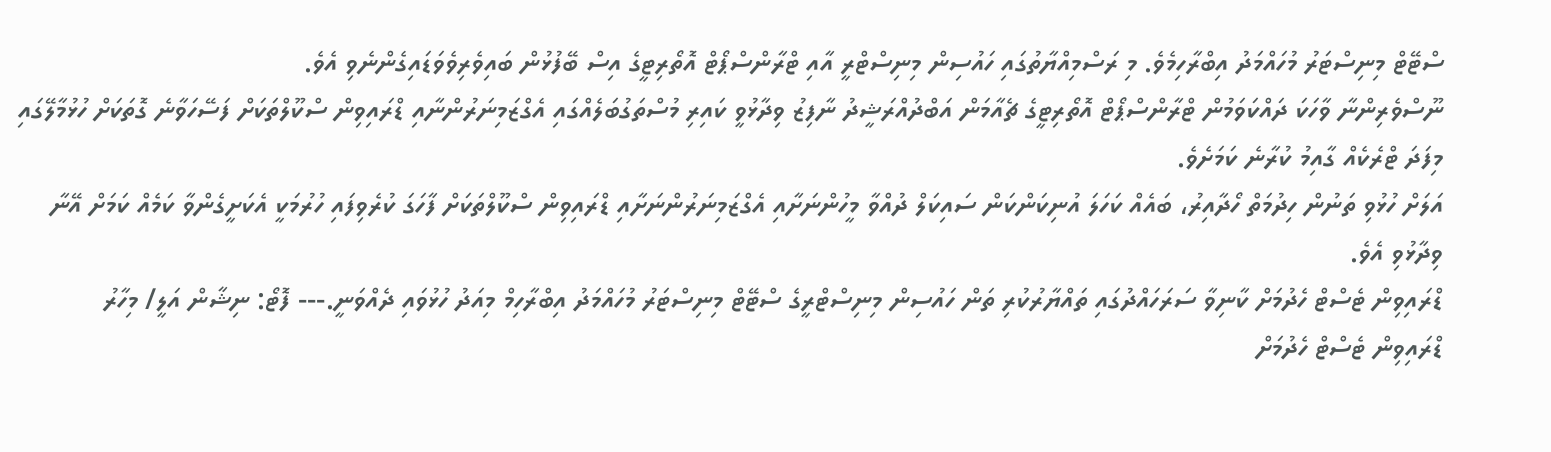ސްޓޭޓް މިނިސްޓަރު މުހައްމަދު އިބްރާހިމެވެ. މި ރަސްމިއްޔާތުގައި ހައުސިން މިނިސްޓްރީ އާއި ޓްރާންސްޕޯޓް އޮތޯރިޓީގެ އިސް ބޭފުޅުން ބައިވެރިވެވަޑައިގެންނެވި އެވެ.
ނޫސްވެރިންނާ ވާހަކަ ދައްކަވަމުން ޓްރާންސްޕޯޓް އޮތޯރިޓީގެ ޗެއާމަން އަބްދުއްރަޝީދު ނާފިޒު ވިދާޅުވީ ކައިރި މުސްތަގުބަލެއްގައި އެގްޒަމިނަރުންނާއި ޑްރައިވިން ސްކޫލްތަކަށް ފަސޭހަވާނެ ގޮތަކަށް ހުޅުމާލޭގައި މިފަދަ ޓްރެކެއް ގާއިމު ކުރާނެ ކަމަށެވެ.
އަލަށް ހުޅުވި ތަނުން ހިދުމަތް ހޯދާއިރު، ބައެއް ކަހަލަ އުނިކަންކަން ސައިކަލް ދުއްވާ މީހުންނަށާއި އެގްޒަމިނަރުންނަށާއި ޑްރައިވިން ސްކޫލްތަކަށް ފާހަގަ ކުރެވިފައި ހުރުމަކީ އެކަށީގެންވާ ކަމެއް ކަމަށް އޭނާ ވިދާޅުވި އެވެ.
ޑްރައިވިން ޓެސްޓް ހެދުމަށް ކާނިވާ ސަރަހައްދުގައި ތައްޔާރުކުރި ތަން ހައުސިން މިނިސްޓްރީގެ ސްޓޭޓް މިނިސްޓަރު މުހައްމަދު އިބްރާހިމް މިއަދު ހުޅުވައި ދެއްވަނީ.--- ފޮޓޯ: ނިޝާން އަލީ/ މިހާރު
ޑްރައިވިން ޓެސްޓް ހެދުމަށް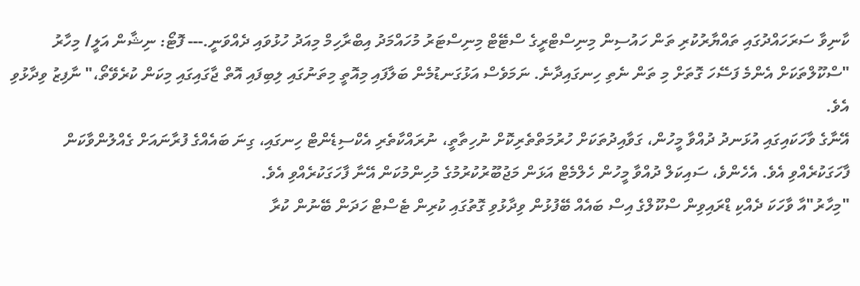ކާނިވާ ސަރަހައްދުގައި ތައްޔާރުކުރި ތަން ހައުސިން މިނިސްޓްރީގެ ސްޓޭޓް މިނިސްޓަރު މުހައްމަދު އިބްރާހިމް މިއަދު ހުޅުވައި ދެއްވަނީ.--- ފޮޓޯ: ނިޝާން އަލީ/ މިހާރު
"ސްކޫލްތަކަށް އެންމެ ފަސޭހަ ގޮތަށް މި ތަން ނެތި ހިނގައިދާނެ. ނަމަވެސް އަޅުގަނޑުމެން ބަލާފައި މިއޮތީ މިތަނުގައި ލިބިފައި އޮތް ޖާގައިގައި މިކަން ކުރެވޭތޯ،" ނާފިޒު ވިދާޅުވި އެވެ.
އޭނާގެ ވާހަކައިގައި އުޅަނދު ދުއްވާ މީހުން، ގަވާއިދުތަކަށް ހުރުމަތްތެރިކޮށް ނުހިތާތީ، ނުރައްކާތެރި އެކްސިޑެންޓް ހިނގައި، ގިނަ ބައެއްގެ ފުރާނައަށް ގެއްލުންވާކަން ފާހަގަކުރެއްވި އެވެ. އެހެންވެ، ސައިކަލް ދުއްވާ މީހުން ހެލްމެޓް އަޅަން މަޖުބޫރުކުރުމުގެ މުހިންމުކަން އޭނާ ފާހަގަކުރެއްވި އެވެ.
"މިހާރު"އާ ވާހަކަ ދެއްކި ޑްރައިވިން ސްކޫލްގެ އިސް ބައެއް ބޭފުޅުން ވިދާޅުވި ގޮތުގައި ކުރިން ޓެސްޓް ހަދަން ބޭނުން ކުރާ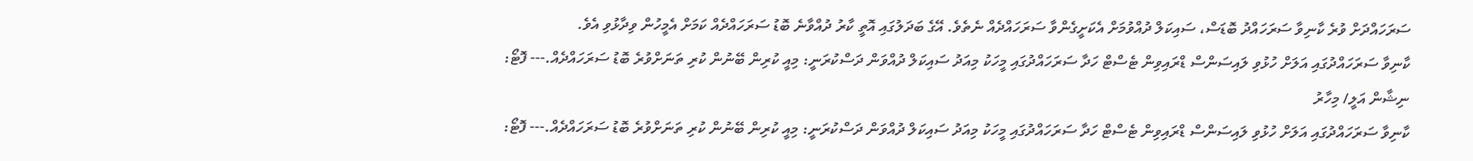ސަރަހައްދަށް ވުރެ ކާނިވާ ސަރަހައްދު ބޮޑަސް، ސައިކަލް ދުއްވުމަށް އެކަށީގެންވާ ސަރަހައްދެއް ނެތެވެ. އޭގެ ބަދަލުގައި އޮތީ ކާރު ދުއްވާނެ ބޮޑު ސަރަހައްދެއް ކަމަށް އެމީހުން ވިދާޅުވި އެވެ.
ކާނިވާ ސަރަހައްދުގައި އަލަށް ހުޅުވި ލައިސަންސް ޑްރައިވިން ޓެސްޓް ހަދާ ސަރަހައްދުގައި މީހަކު މިއަދު ސައިކަލް ދުއްވަން ދަސްކުރަނީ: މިއީ ކުރިން ބޭނުން ކުރި ތަނަށްވުރެ ބޮޑު ސަރަހައްދެއް.--- ފޮޓޯ: ނިޝާން އަލީ/ މިހާރު
ކާނިވާ ސަރަހައްދުގައި އަލަށް ހުޅުވި ލައިސަންސް ޑްރައިވިން ޓެސްޓް ހަދާ ސަރަހައްދުގައި މީހަކު މިއަދު ސައިކަލް ދުއްވަން ދަސްކުރަނީ: މިއީ ކުރިން ބޭނުން ކުރި ތަނަށްވުރެ ބޮޑު ސަރަހައްދެއް.--- ފޮޓޯ: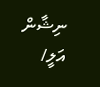ނިޝާން އަލީ/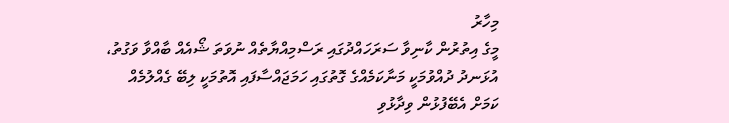މިހާރު
މީގެ އިތުރުން ކާނިވާ ސަރަހައްދުގައި ރަސްމިއްޔާތެއް ނުވަތަ ޝޯއެއް ބާއްވާ ވަގުތު، އުޅަނދު ދުއްވުމަކީ މަނާކަމެއްގެ ގޮތުގައި ހަމަޖައްސާފައި އޮތުމަކީ ލިބޭ ގެއްލުމެއް ކަމަށް އެބޭފުޅުން ވިދާޅުވި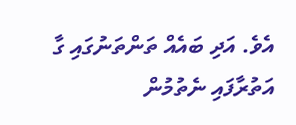އެވެ. އަދި ބައެއް ތަންތަނުގައި ގާ އަތުރާފައި ނެތުމުން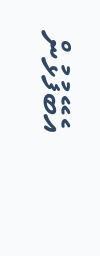އެބޭފުޅުން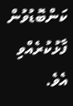ކަންބޮޑުވުން ފާޅުކުރެއްވި އެވެ.